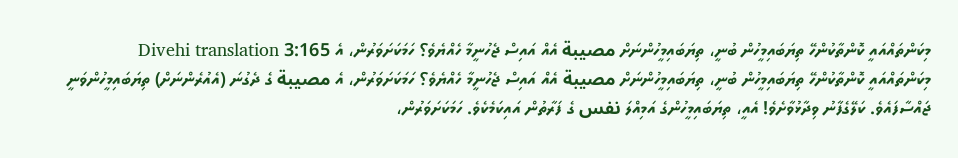މިކަންތައްއައީ ކޮންތާކުންހޭ ތިޔަބައިމީހުން ބުނީ، ތިޔަބައިމީހުންނަށް مصيبة އެއް އައިސް ޖެހުނީމާ ހެއްޔެވެ؟ ހަމަކަށަވަރުން، އެ 3:165 Divehi translation
މިކަންތައްއައީ ކޮންތާކުންހޭ ތިޔަބައިމީހުން ބުނީ، ތިޔަބައިމީހުންނަށް مصيبة އެއް އައިސް ޖެހުނީމާ ހެއްޔެވެ؟ ހަމަކަށަވަރުން، އެ مصيبة ގެ ދެގުނަ (އެއުރެންނަށް) ތިޔަބައިމީހުންވަނީ ޖައްސާފައެވެ. ކަލޭގެފާނު ވިދާޅުވާށެވެ! އެއީ، ތިޔަބައިމީހުންގެ އަމިއްލަ نفس ގެ ފަރާތުން އައިކަމެކެވެ. ހަމަކަށަވަރުން،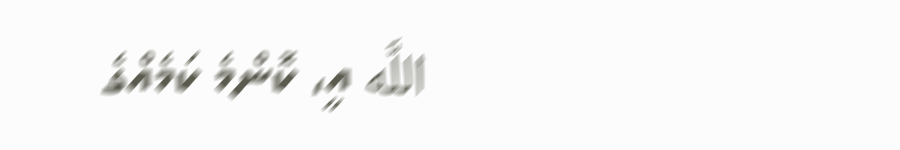اللَّه އީ، ކޮންމެ ކަމެއްގެ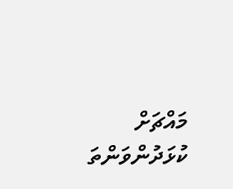މައްޗަށް ކުޅަދުންވަންތަ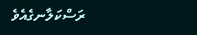ރަސްކަލާނގެއެވެ